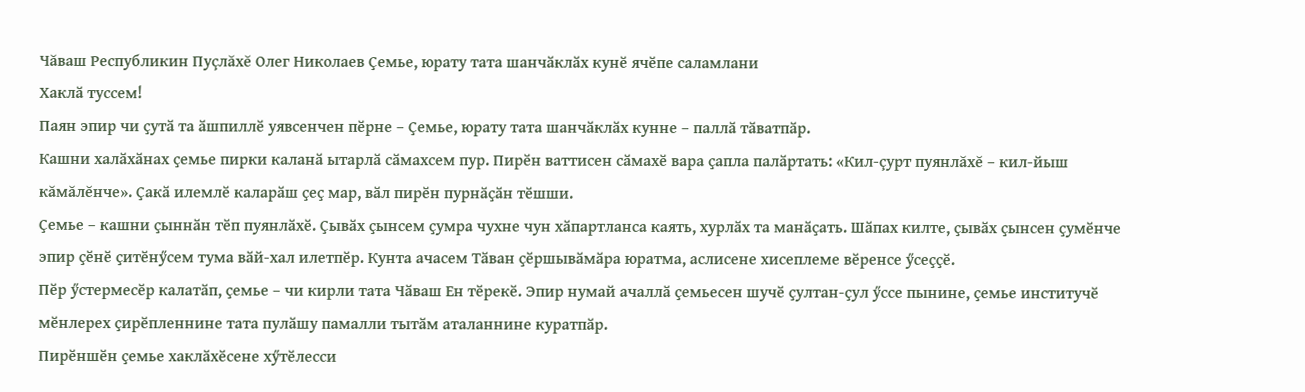Чăваш Республикин Пуçлăхĕ Олег Николаев Ҫемье, юрату тата шанчӑклӑх кунӗ ячӗпе саламлани
Хаклӑ туссем!
Паян эпир чи ҫутӑ та ӑшпиллӗ уявсенчен пӗрне – Ҫемье, юрату тата шанчӑклӑх кунне – паллӑ тӑватпӑр.
Кашни халӑхӑнах ҫемье пирки каланӑ ытарлӑ сӑмахсем пур. Пирӗн ваттисен сӑмахӗ вара ҫапла палӑртать: «Кил-çурт пуянлăхĕ – кил-йыш кăмăлĕнче». Ҫакӑ илемлӗ каларӑш ҫеҫ мар, вӑл пирӗн пурнӑҫӑн тӗшши.
Ҫемье – кашни ҫыннӑн тӗп пуянлӑхӗ. Ҫывӑх ҫынсем ҫумра чухне чун хӑпартланса каять, хурлӑх та манӑҫать. Шӑпах килте, ҫывӑх ҫынсен ҫумӗнче эпир ҫӗнӗ ҫитӗнӳсем тума вӑй-хал илетпӗр. Кунта ачасем Тӑван ҫӗршывӑмӑра юратма, аслисене хисеплеме вӗренсе ӳсеҫҫӗ.
Пӗр ӳстермесӗр калатӑп, ҫемье – чи кирли тата Чӑваш Ен тӗрекӗ. Эпир нумай ачаллӑ ҫемьесен шучӗ ҫултан-ҫул ӳссе пынине, ҫемье институчӗ мӗнлерех ҫирӗпленнине тата пулӑшу памалли тытӑм аталаннине куратпӑр.
Пирӗншӗн ҫемье хаклӑхӗсене хӳтӗлесси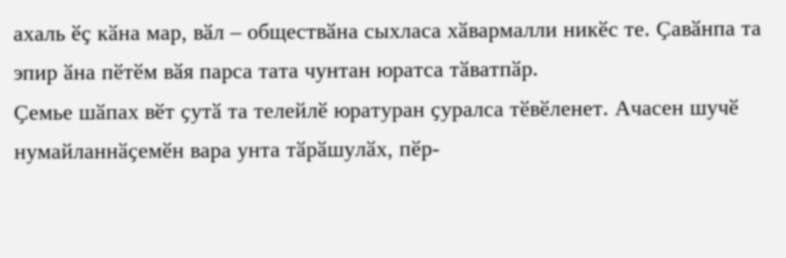ахаль ӗҫ кӑна мар, вӑл – обществӑна сыхласа хӑвармалли никӗс те. Ҫавӑнпа та эпир ӑна пӗтӗм вӑя парса тата чунтан юратса тӑватпӑр.
Ҫемье шӑпах вӗт ҫутӑ та телейлӗ юратуран ҫуралса тӗвӗленет. Ачасен шучӗ нумайланнӑҫемӗн вара унта тӑрӑшулӑх, пӗр-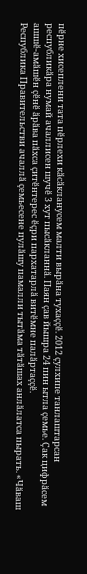пӗрне хисеплени тата пӗрлехи кӑсӑкланусем малти вырӑна тухаҫҫӗ. 2012 ҫулхипе танлаштарсан республикӑра нумай ачаллисен шучӗ 3 хут пысӑкланнӑ. Паян ҫав йышра 24 пин ытла ҫемье. Ҫак цифрӑсем ашшӗ-амӑшӗн ҫӗнӗ ӑрӑва пӑхса ҫитӗнтерес ӗҫри пархатарлӑ витӗмне палӑртаҫҫӗ.
Республика Правительстви ачаллӑ ҫемьесене пулӑшу памалли тытӑма тӑтӑшах анлӑлатса пырать. «Чӑваш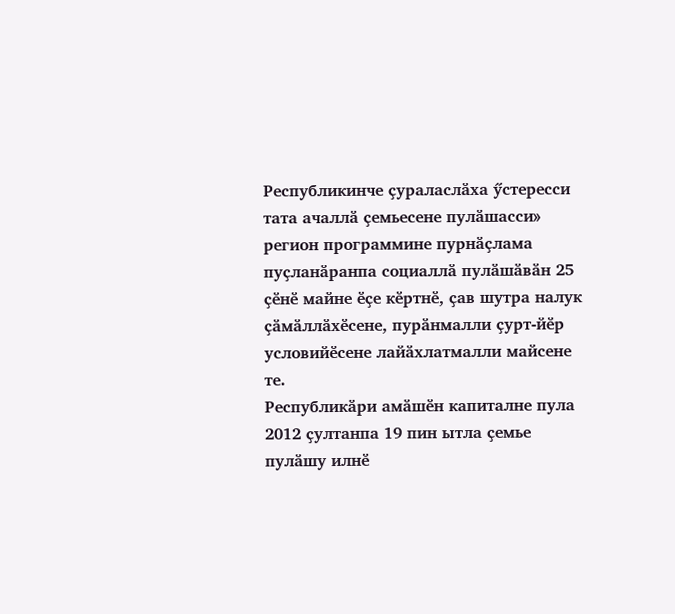Республикинче ҫураласлӑха ӳстересси тата ачаллӑ ҫемьесене пулӑшасси» регион программине пурнӑҫлама пуҫланӑранпа социаллӑ пулӑшӑвӑн 25 ҫӗнӗ майне ӗҫе кӗртнӗ, ҫав шутра налук ҫӑмӑллӑхӗсене, пурӑнмалли ҫурт-йӗр условийӗсене лайӑхлатмалли майсене те.
Республикӑри амӑшӗн капиталне пула 2012 ҫултанпа 19 пин ытла ҫемье пулӑшу илнӗ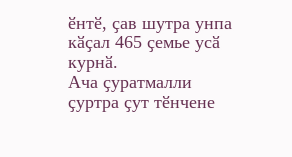ӗнтӗ, ҫав шутра унпа кӑҫал 465 ҫемье усӑ курнӑ.
Ача ҫуратмалли ҫуртра ҫут тӗнчене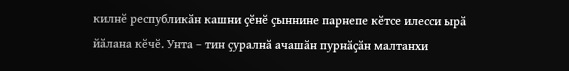килнӗ республикӑн кашни ҫӗнӗ ҫыннине парнепе кӗтсе илесси ырӑ йӑлана кӗчӗ. Унта – тин ҫуралнӑ ачашӑн пурнӑҫӑн малтанхи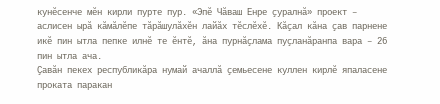кунӗсенче мӗн кирли пурте пур. «Эпӗ Чӑваш Енре ҫуралнӑ» проект – аслисен ырӑ кӑмӑлӗпе тӑрӑшулӑхӗн лайӑх тӗслӗхӗ. Кӑҫал кӑна ҫав парнене икӗ пин ытла пепке илнӗ те ӗнтӗ, ӑна пурнӑҫлама пуҫланӑранпа вара – 26 пин ытла ача.
Ҫавӑн пекех республикӑра нумай ачаллӑ ҫемьесене куллен кирлӗ япаласене проката паракан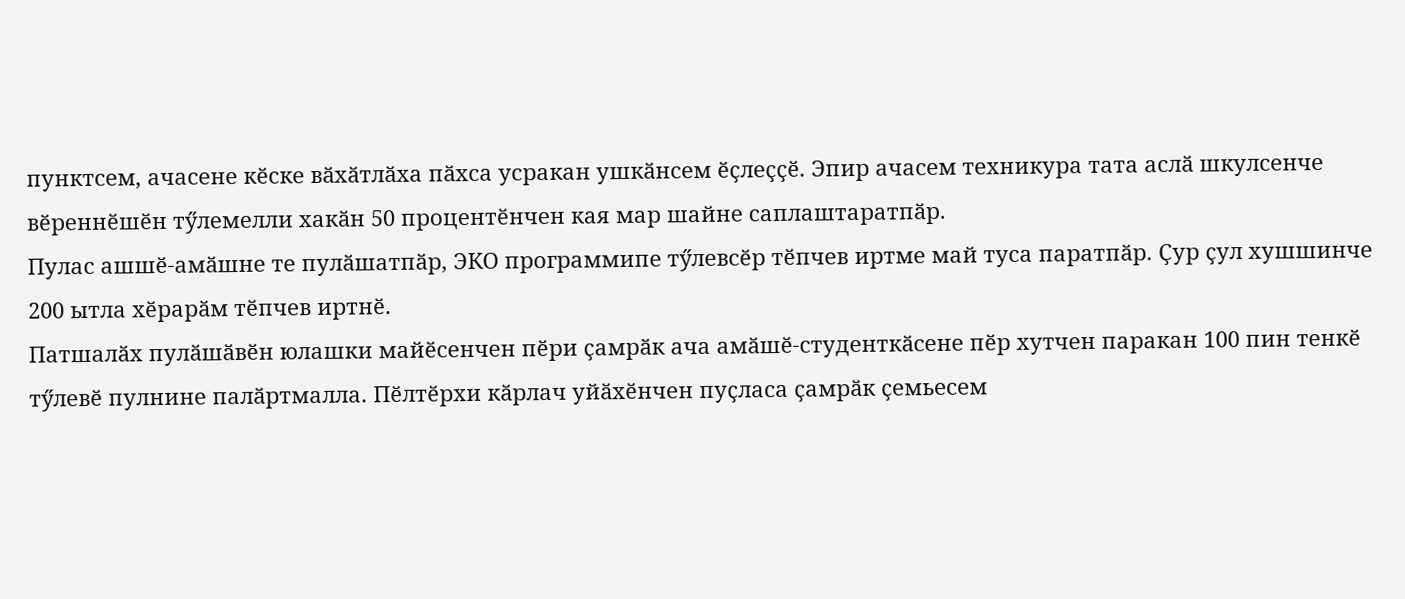пунктсем, ачасене кӗске вӑхӑтлӑха пӑхса усракан ушкӑнсем ӗҫлеҫҫӗ. Эпир ачасем техникура тата аслӑ шкулсенче вӗреннӗшӗн тӳлемелли хакӑн 50 процентӗнчен кая мар шайне саплаштаратпӑр.
Пулас ашшӗ-амӑшне те пулӑшатпӑр, ЭКО программипе тӳлевсӗр тӗпчев иртме май туса паратпӑр. Ҫур ҫул хушшинче 200 ытла хӗрарӑм тӗпчев иртнӗ.
Патшалӑх пулӑшӑвӗн юлашки майӗсенчен пӗри ҫамрӑк ача амӑшӗ-студенткӑсене пӗр хутчен паракан 100 пин тенкӗ тӳлевӗ пулнине палӑртмалла. Пӗлтӗрхи кӑрлач уйӑхӗнчен пуҫласа ҫамрӑк ҫемьесем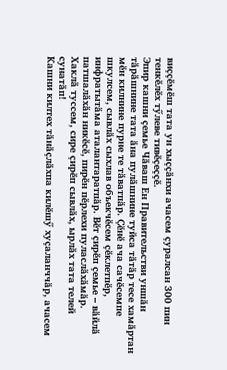виҫҫӗмӗш тата ун хыҫҫӑнхи ачасем ҫуралсан 300 пин тенкӗлӗх тӳлеве тивӗҫеҫҫӗ.
Эпир кашни ҫемье Чӑваш Ен Правительстви уншӑн тӑрӑшнине тата ӑна пулӑшнине туйса тӑтӑр тесе хамӑртан мӗн килнине пурне те тӑватпӑр. Ҫӗнӗ ача сачӗсемпе шкулсем, сывлӑх сыхлав объекчӗсем ҫӗклетпӗр, инфратытӑма аталантаратпӑр. Вӗт ҫирӗп ҫемье – вӑйлӑ патшалӑхӑн никӗсӗ, пирӗн пӗрлехи пуласлӑхӑмӑр.
Хаклӑ туссем, сире ҫирӗп сывлӑх, ырлӑх тата телей сунатӑп!
Кашни килтех тӑнӑҫлӑхпа килӗшӳ хуҫаланччӑр, ачасем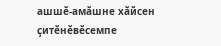ашшӗ-амӑшне хӑйсен ҫитӗнӗвӗсемпе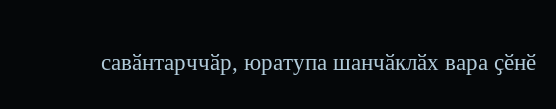савӑнтарччӑр, юратупа шанчӑклӑх вара ҫӗнӗ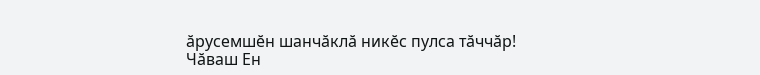ӑрусемшӗн шанчӑклӑ никӗс пулса тӑччӑр!
Чӑваш Ен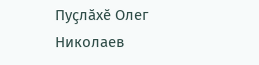Пуҫлӑхӗ Олег Николаев